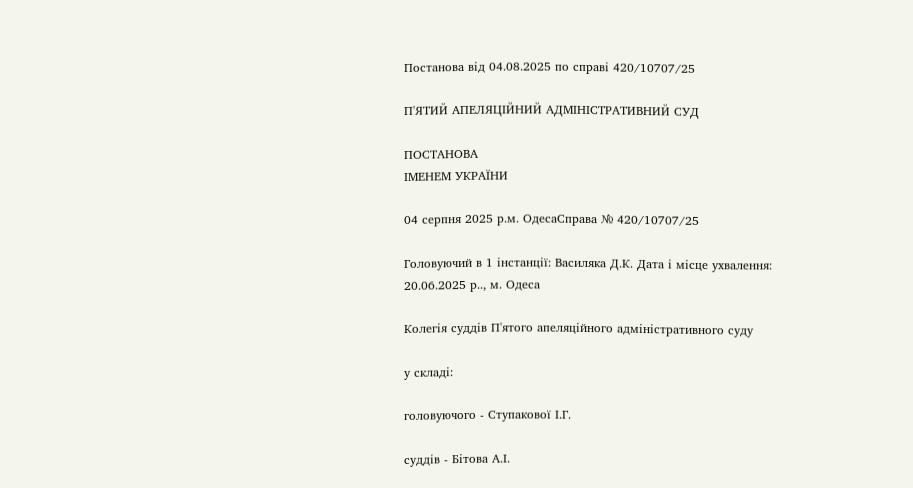Постанова від 04.08.2025 по справі 420/10707/25

П'ЯТИЙ АПЕЛЯЦІЙНИЙ АДМІНІСТРАТИВНИЙ СУД

ПОСТАНОВА
ІМЕНЕМ УКРАЇНИ

04 серпня 2025 р.м. ОдесаСправа № 420/10707/25

Головуючий в 1 інстанції: Василяка Д.К. Дата і місце ухвалення: 20.06.2025 р.., м. Одеса

Колегія суддів П'ятого апеляційного адміністративного суду

у складі:

головуючого - Ступакової І.Г.

суддів - Бітова А.І.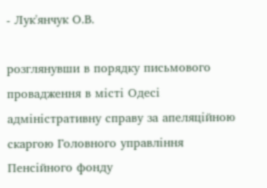- Лук'янчук О.В.

розглянувши в порядку письмового провадження в місті Одесі адміністративну справу за апеляційною скаргою Головного управління Пенсійного фонду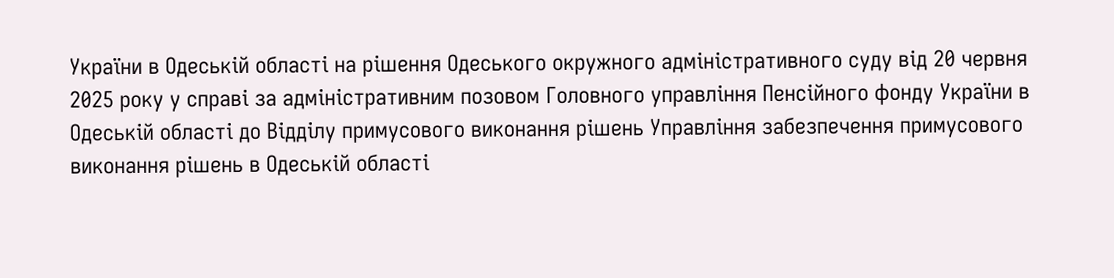України в Одеській області на рішення Одеського окружного адміністративного суду від 20 червня 2025 року у справі за адміністративним позовом Головного управління Пенсійного фонду України в Одеській області до Відділу примусового виконання рішень Управління забезпечення примусового виконання рішень в Одеській області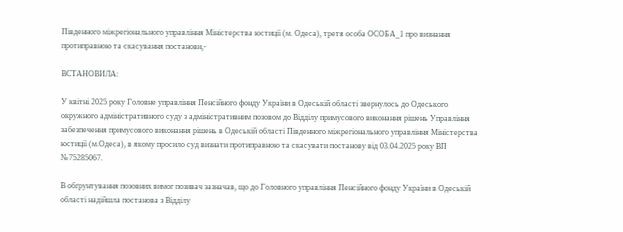Південного міжрегіонального управління Міністерства юстиції (м. Одеса), третя особа ОСОБА_1 про визнання протиправною та скасування постанови,-

ВСТАНОВИЛА:

У квітні 2025 року Головне управління Пенсійного фонду України в Одеській області звернулось до Одеського окружного адміністративного суду з адміністративним позовом до Відділу примусового виконання рішень Управління забезпечення примусового виконання рішень в Одеській області Південного міжрегіонального управління Міністерства юстиції (м.Одеса), в якому просило суд визнати протиправною та скасувати постанову від 03.04.2025 року ВП №75285067.

В обґрунтування позовних вимог позивач зазначав, що до Головного управління Пенсійного фонду України в Одеській області надійшла постанова з Відділу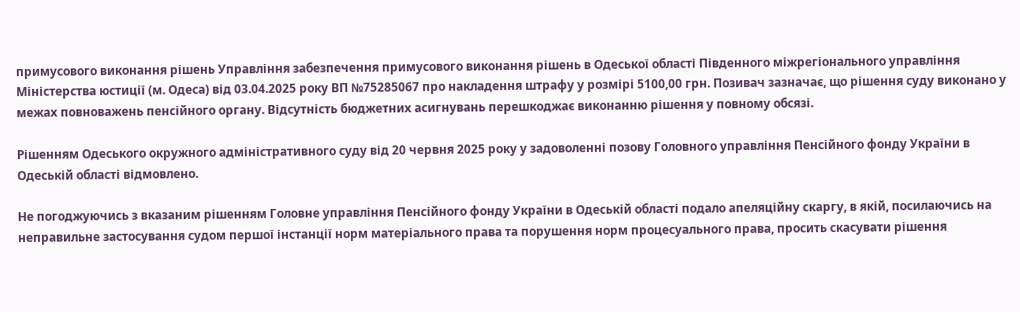примусового виконання рішень Управління забезпечення примусового виконання рішень в Одеської області Південного міжрегіонального управління Міністерства юстиції (м. Одеса) від 03.04.2025 року ВП №75285067 про накладення штрафу у розмірі 5100,00 грн. Позивач зазначає, що рішення суду виконано у межах повноважень пенсійного органу. Відсутність бюджетних асигнувань перешкоджає виконанню рішення у повному обсязі.

Рішенням Одеського окружного адміністративного суду від 20 червня 2025 року у задоволенні позову Головного управління Пенсійного фонду України в Одеській області відмовлено.

Не погоджуючись з вказаним рішенням Головне управління Пенсійного фонду України в Одеській області подало апеляційну скаргу, в якій, посилаючись на неправильне застосування судом першої інстанції норм матеріального права та порушення норм процесуального права, просить скасувати рішення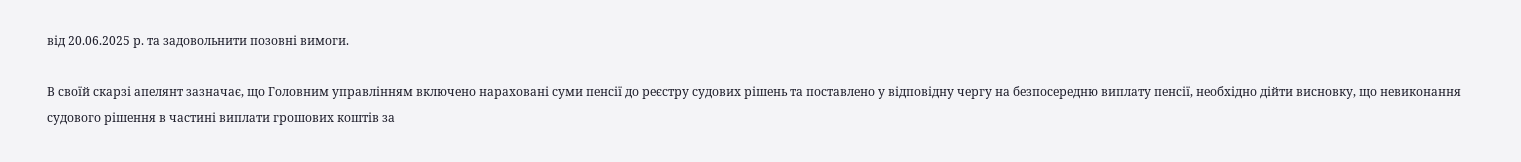від 20.06.2025 р. та задовольнити позовні вимоги.

В своїй скарзі апелянт зазначає, що Головним управлінням включено нараховані суми пенсії до реєстру судових рішень та поставлено у відповідну чергу на безпосередню виплату пенсії, необхідно дійти висновку, що невиконання судового рішення в частині виплати грошових коштів за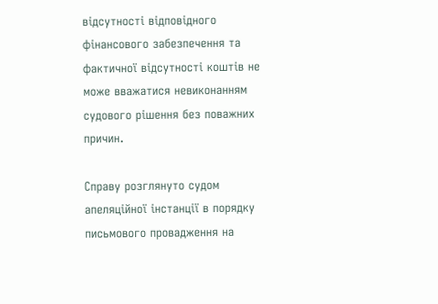відсутності відповідного фінансового забезпечення та фактичної відсутності коштів не може вважатися невиконанням судового рішення без поважних причин.

Справу розглянуто судом апеляційної інстанції в порядку письмового провадження на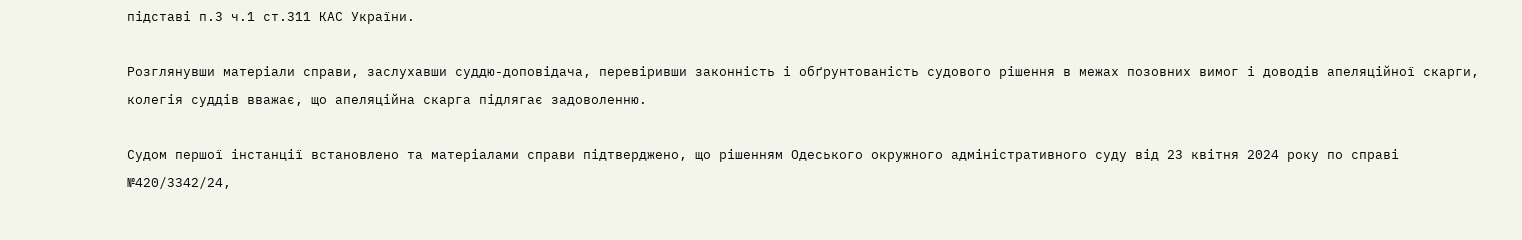підставі п.3 ч.1 ст.311 КАС України.

Розглянувши матеріали справи, заслухавши суддю-доповідача, перевіривши законність і обґрунтованість судового рішення в межах позовних вимог і доводів апеляційної скарги, колегія суддів вважає, що апеляційна скарга підлягає задоволенню.

Судом першої інстанції встановлено та матеріалами справи підтверджено, що рішенням Одеського окружного адміністративного суду від 23 квітня 2024 року по справі №420/3342/24,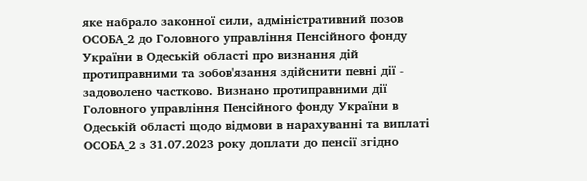яке набрало законної сили, адміністративний позов ОСОБА_2 до Головного управління Пенсійного фонду України в Одеській області про визнання дій протиправними та зобов'язання здійснити певні дії - задоволено частково. Визнано протиправними дії Головного управління Пенсійного фонду України в Одеській області щодо відмови в нарахуванні та виплаті ОСОБА_2 з 31.07.2023 року доплати до пенсії згідно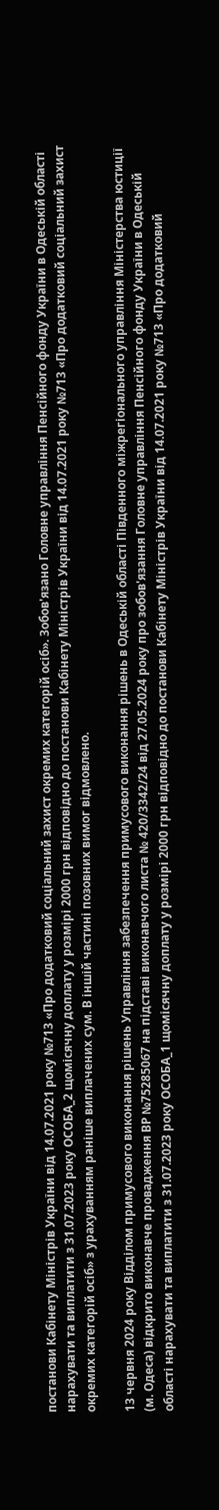постанови Кабінету Міністрів України від 14.07.2021 року №713 «Про додатковий соціальний захист окремих категорій осіб». Зобов'язано Головне управління Пенсійного фонду України в Одеській області нарахувати та виплатити з 31.07.2023 року ОСОБА_2 щомісячну доплату у розмірі 2000 грн відповідно до постанови Кабінету Міністрів України від 14.07.2021 року №713 «Про додатковий соціальний захист окремих категорій осіб» з урахуванням раніше виплачених сум. В іншій частині позовних вимог відмовлено.

13 червня 2024 року Відділом примусового виконання рішень Управління забезпечення примусового виконання рішень в Одеській області Південного міжрегіонального управління Міністерства юстиції (м. Одеса) відкрито виконавче провадження ВР №75285067 на підставі виконавчого листа № 420/3342/24 від 27.05.2024 року про зобов'язання Головне управління Пенсійного фонду України в Одеській області нарахувати та виплатити з 31.07.2023 року ОСОБА_1 щомісячну доплату у розмірі 2000 грн відповідно до постанови Кабінету Міністрів України від 14.07.2021 року №713 «Про додатковий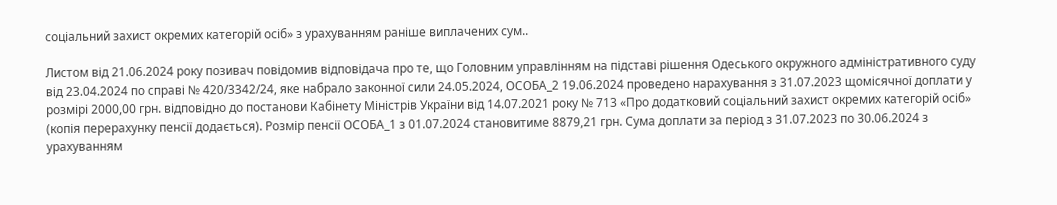соціальний захист окремих категорій осіб» з урахуванням раніше виплачених сум..

Листом від 21.06.2024 року позивач повідомив відповідача про те, що Головним управлінням на підставі рішення Одеського окружного адміністративного суду від 23.04.2024 по справі № 420/3342/24, яке набрало законної сили 24.05.2024, ОСОБА_2 19.06.2024 проведено нарахування з 31.07.2023 щомісячної доплати у розмірі 2000,00 грн. відповідно до постанови Кабінету Міністрів України від 14.07.2021 року № 713 «Про додатковий соціальний захист окремих категорій осіб» (копія перерахунку пенсії додається). Розмір пенсії ОСОБА_1 з 01.07.2024 становитиме 8879,21 грн. Сума доплати за період з 31.07.2023 по 30.06.2024 з урахуванням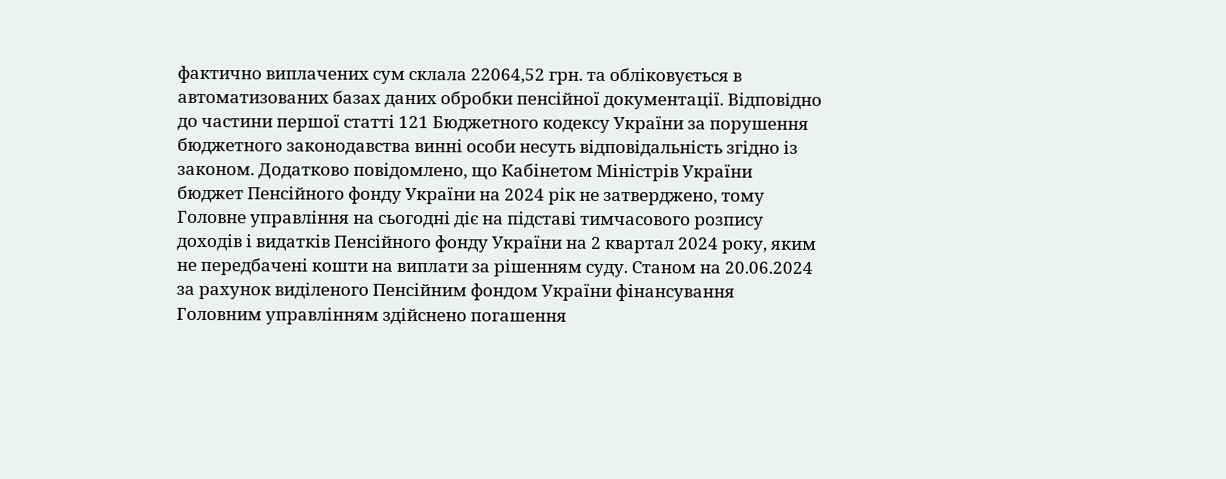фактично виплачених сум склала 22064,52 грн. та обліковується в автоматизованих базах даних обробки пенсійної документації. Відповідно до частини першої статті 121 Бюджетного кодексу України за порушення бюджетного законодавства винні особи несуть відповідальність згідно із законом. Додатково повідомлено, що Кабінетом Міністрів України бюджет Пенсійного фонду України на 2024 рік не затверджено, тому Головне управління на сьогодні діє на підставі тимчасового розпису доходів і видатків Пенсійного фонду України на 2 квартал 2024 року, яким не передбачені кошти на виплати за рішенням суду. Станом на 20.06.2024 за рахунок виділеного Пенсійним фондом України фінансування Головним управлінням здійснено погашення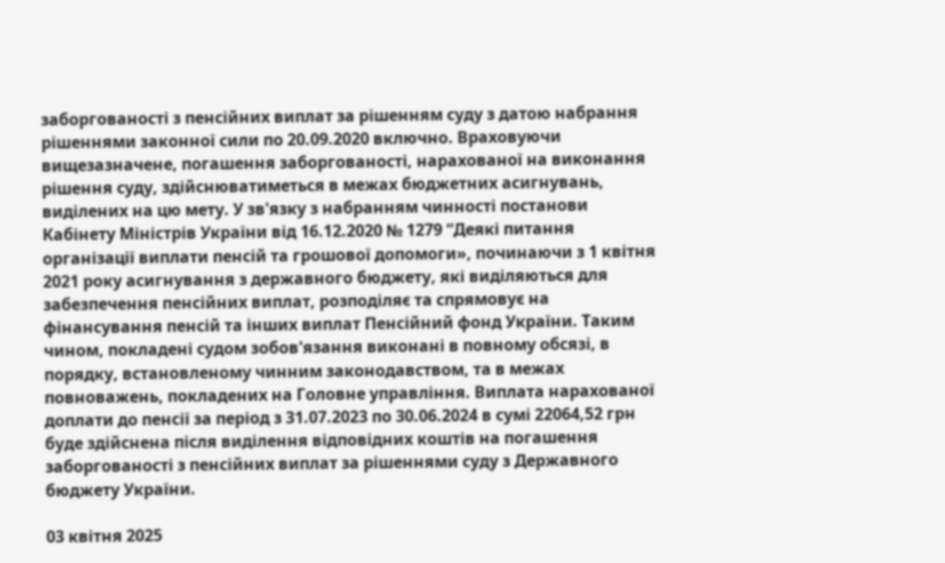заборгованості з пенсійних виплат за рішенням суду з датою набрання рішеннями законної сили по 20.09.2020 включно. Враховуючи вищезазначене, погашення заборгованості, нарахованої на виконання рішення суду, здійснюватиметься в межах бюджетних асигнувань, виділених на цю мету. У зв'язку з набранням чинності постанови Кабінету Міністрів України від 16.12.2020 № 1279 “Деякі питання організації виплати пенсій та грошової допомоги», починаючи з 1 квітня 2021 року асигнування з державного бюджету, які виділяються для забезпечення пенсійних виплат, розподіляє та спрямовує на фінансування пенсій та інших виплат Пенсійний фонд України. Таким чином, покладені судом зобов'язання виконані в повному обсязі, в порядку, встановленому чинним законодавством, та в межах повноважень, покладених на Головне управління. Виплата нарахованої доплати до пенсії за період з 31.07.2023 по 30.06.2024 в сумі 22064,52 грн буде здійснена після виділення відповідних коштів на погашення заборгованості з пенсійних виплат за рішеннями суду з Державного бюджету України.

03 квітня 2025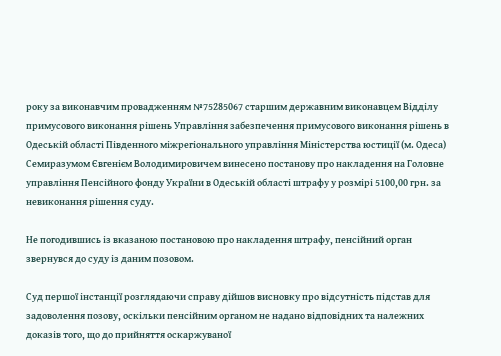року за виконавчим провадженням №75285067 старшим державним виконавцем Відділу примусового виконання рішень Управління забезпечення примусового виконання рішень в Одеській області Південного міжрегіонального управління Міністерства юстиції (м. Одеса) Семиразумом Євгенієм Володимировичем винесено постанову про накладення на Головне управління Пенсійного фонду України в Одеській області штрафу у розмірі 5100,00 грн. за невиконання рішення суду.

Не погодившись із вказаною постановою про накладення штрафу, пенсійний орган звернувся до суду із даним позовом.

Суд першої інстанції розглядаючи справу дійшов висновку про відсутність підстав для задоволення позову, оскільки пенсійним органом не надано відповідних та належних доказів того, що до прийняття оскаржуваної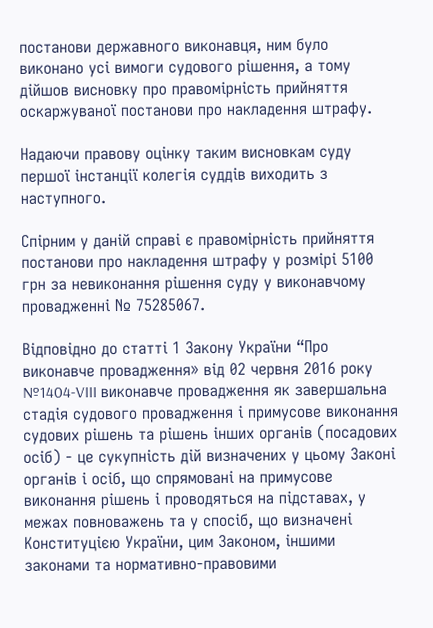постанови державного виконавця, ним було виконано усі вимоги судового рішення, а тому дійшов висновку про правомірність прийняття оскаржуваної постанови про накладення штрафу.

Надаючи правову оцінку таким висновкам суду першої інстанції колегія суддів виходить з наступного.

Спірним у даній справі є правомірність прийняття постанови про накладення штрафу у розмірі 5100 грн за невиконання рішення суду у виконавчому провадженні № 75285067.

Відповідно до статті 1 Закону України “Про виконавче провадження» від 02 червня 2016 року №1404-VIII виконавче провадження як завершальна стадія судового провадження і примусове виконання судових рішень та рішень інших органів (посадових осіб) - це сукупність дій визначених у цьому Законі органів і осіб, що спрямовані на примусове виконання рішень і проводяться на підставах, у межах повноважень та у спосіб, що визначені Конституцією України, цим Законом, іншими законами та нормативно-правовими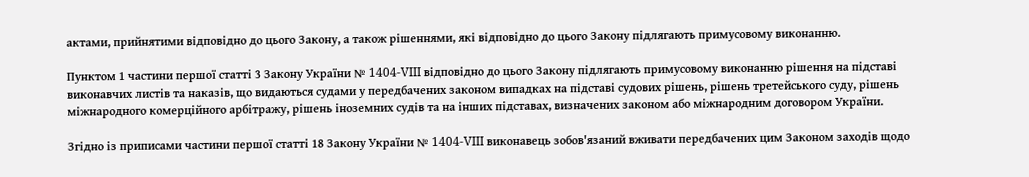актами, прийнятими відповідно до цього Закону, а також рішеннями, які відповідно до цього Закону підлягають примусовому виконанню.

Пунктом 1 частини першої статті 3 Закону України № 1404-VIII відповідно до цього Закону підлягають примусовому виконанню рішення на підставі виконавчих листів та наказів, що видаються судами у передбачених законом випадках на підставі судових рішень, рішень третейського суду, рішень міжнародного комерційного арбітражу, рішень іноземних судів та на інших підставах, визначених законом або міжнародним договором України.

Згідно із приписами частини першої статті 18 Закону України № 1404-VIII виконавець зобов'язаний вживати передбачених цим Законом заходів щодо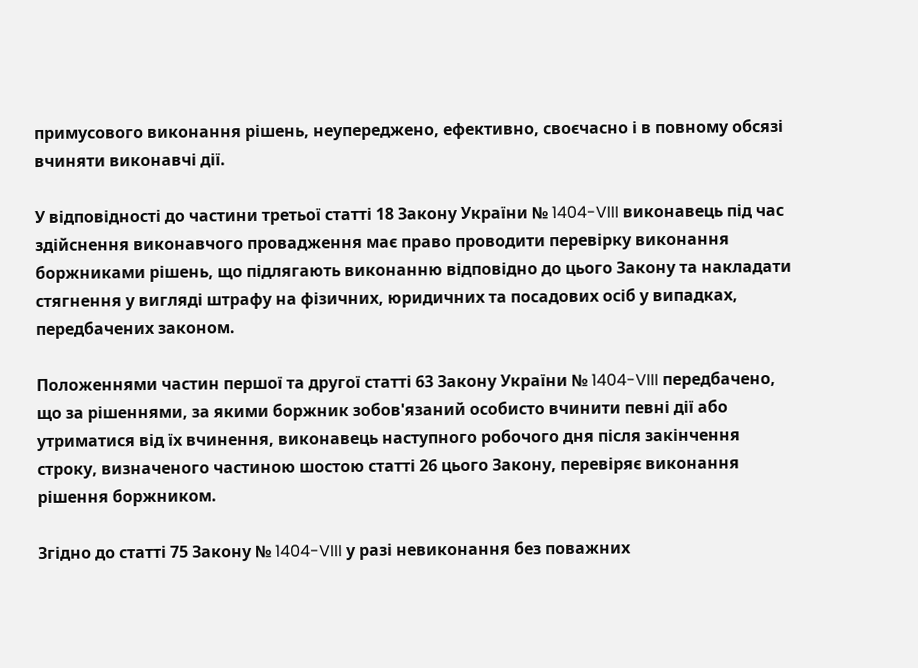примусового виконання рішень, неупереджено, ефективно, своєчасно і в повному обсязі вчиняти виконавчі дії.

У відповідності до частини третьої статті 18 Закону України № 1404-VIII виконавець під час здійснення виконавчого провадження має право проводити перевірку виконання боржниками рішень, що підлягають виконанню відповідно до цього Закону та накладати стягнення у вигляді штрафу на фізичних, юридичних та посадових осіб у випадках, передбачених законом.

Положеннями частин першої та другої статті 63 Закону України № 1404-VIII передбачено, що за рішеннями, за якими боржник зобов'язаний особисто вчинити певні дії або утриматися від їх вчинення, виконавець наступного робочого дня після закінчення строку, визначеного частиною шостою статті 26 цього Закону, перевіряє виконання рішення боржником.

Згідно до статті 75 Закону № 1404-VIII у разі невиконання без поважних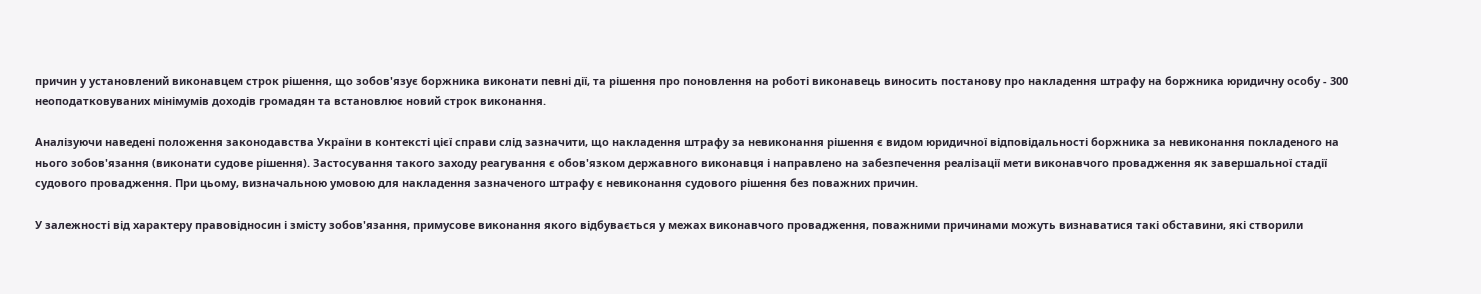причин у установлений виконавцем строк рішення, що зобов'язує боржника виконати певні дії, та рішення про поновлення на роботі виконавець виносить постанову про накладення штрафу на боржника юридичну особу - 300 неоподатковуваних мінімумів доходів громадян та встановлює новий строк виконання.

Аналізуючи наведені положення законодавства України в контексті цієї справи слід зазначити, що накладення штрафу за невиконання рішення є видом юридичної відповідальності боржника за невиконання покладеного на нього зобов'язання (виконати судове рішення). Застосування такого заходу реагування є обов'язком державного виконавця і направлено на забезпечення реалізації мети виконавчого провадження як завершальної стадії судового провадження. При цьому, визначальною умовою для накладення зазначеного штрафу є невиконання судового рішення без поважних причин.

У залежності від характеру правовідносин і змісту зобов'язання, примусове виконання якого відбувається у межах виконавчого провадження, поважними причинами можуть визнаватися такі обставини, які створили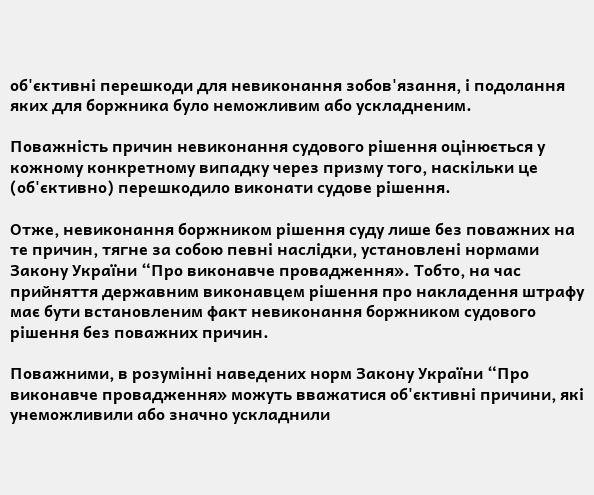об'єктивні перешкоди для невиконання зобов'язання, і подолання яких для боржника було неможливим або ускладненим.

Поважність причин невиконання судового рішення оцінюється у кожному конкретному випадку через призму того, наскільки це (об'єктивно) перешкодило виконати судове рішення.

Отже, невиконання боржником рішення суду лише без поважних на те причин, тягне за собою певні наслідки, установлені нормами Закону України “Про виконавче провадження». Тобто, на час прийняття державним виконавцем рішення про накладення штрафу має бути встановленим факт невиконання боржником судового рішення без поважних причин.

Поважними, в розумінні наведених норм Закону України “Про виконавче провадження» можуть вважатися об'єктивні причини, які унеможливили або значно ускладнили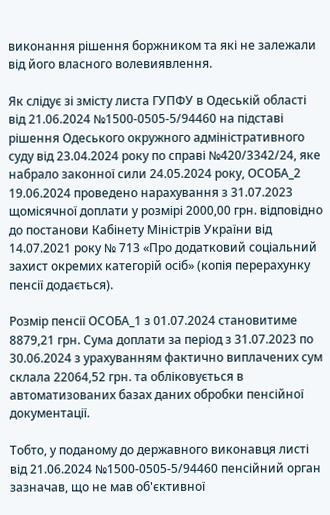виконання рішення боржником та які не залежали від його власного волевиявлення.

Як слідує зі змісту листа ГУПФУ в Одеській області від 21.06.2024 №1500-0505-5/94460 на підставі рішення Одеського окружного адміністративного суду від 23.04.2024 року по справі №420/3342/24, яке набрало законної сили 24.05.2024 року, ОСОБА_2 19.06.2024 проведено нарахування з 31.07.2023 щомісячної доплати у розмірі 2000,00 грн. відповідно до постанови Кабінету Міністрів України від 14.07.2021 року № 713 «Про додатковий соціальний захист окремих категорій осіб» (копія перерахунку пенсії додається).

Розмір пенсії ОСОБА_1 з 01.07.2024 становитиме 8879,21 грн. Сума доплати за період з 31.07.2023 по 30.06.2024 з урахуванням фактично виплачених сум склала 22064,52 грн. та обліковується в автоматизованих базах даних обробки пенсійної документації.

Тобто, у поданому до державного виконавця листі від 21.06.2024 №1500-0505-5/94460 пенсійний орган зазначав, що не мав об'єктивної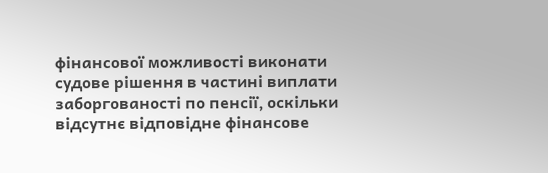фінансової можливості виконати судове рішення в частині виплати заборгованості по пенсії, оскільки відсутнє відповідне фінансове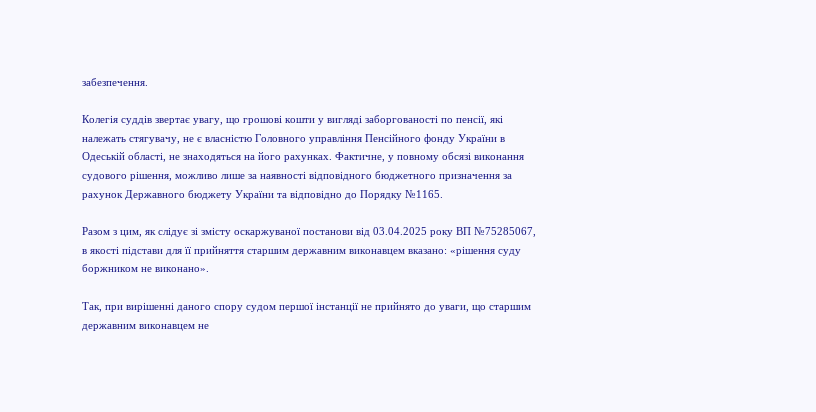забезпечення.

Колегія суддів звертає увагу, що грошові кошти у вигляді заборгованості по пенсії, які належать стягувачу, не є власністю Головного управління Пенсійного фонду України в Одеській області, не знаходяться на його рахунках. Фактичне, у повному обсязі виконання судового рішення, можливо лише за наявності відповідного бюджетного призначення за рахунок Державного бюджету України та відповідно до Порядку №1165.

Разом з цим, як слідує зі змісту оскаржуваної постанови від 03.04.2025 року ВП №75285067, в якості підстави для її прийняття старшим державним виконавцем вказано: «рішення суду боржником не виконано».

Так, при вирішенні даного спору судом першої інстанції не прийнято до уваги, що старшим державним виконавцем не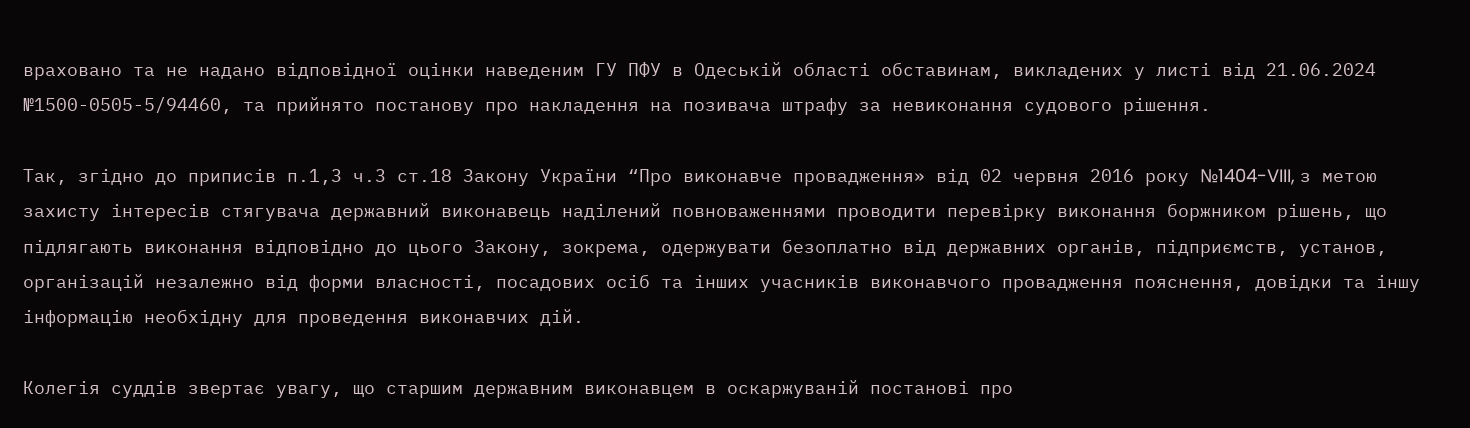враховано та не надано відповідної оцінки наведеним ГУ ПФУ в Одеській області обставинам, викладених у листі від 21.06.2024 №1500-0505-5/94460, та прийнято постанову про накладення на позивача штрафу за невиконання судового рішення.

Так, згідно до приписів п.1,3 ч.3 ст.18 Закону України “Про виконавче провадження» від 02 червня 2016 року №1404-VIII, з метою захисту інтересів стягувача державний виконавець наділений повноваженнями проводити перевірку виконання боржником рішень, що підлягають виконання відповідно до цього Закону, зокрема, одержувати безоплатно від державних органів, підприємств, установ, організацій незалежно від форми власності, посадових осіб та інших учасників виконавчого провадження пояснення, довідки та іншу інформацію необхідну для проведення виконавчих дій.

Колегія суддів звертає увагу, що старшим державним виконавцем в оскаржуваній постанові про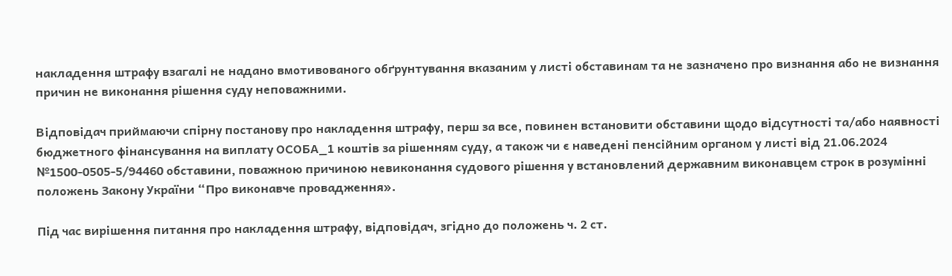накладення штрафу взагалі не надано вмотивованого обґрунтування вказаним у листі обставинам та не зазначено про визнання або не визнання причин не виконання рішення суду неповажними.

Відповідач приймаючи спірну постанову про накладення штрафу, перш за все, повинен встановити обставини щодо відсутності та/або наявності бюджетного фінансування на виплату ОСОБА_1 коштів за рішенням суду, а також чи є наведені пенсійним органом у листі від 21.06.2024 №1500-0505-5/94460 обставини, поважною причиною невиконання судового рішення у встановлений державним виконавцем строк в розумінні положень Закону України “Про виконавче провадження».

Під час вирішення питання про накладення штрафу, відповідач, згідно до положень ч. 2 ст.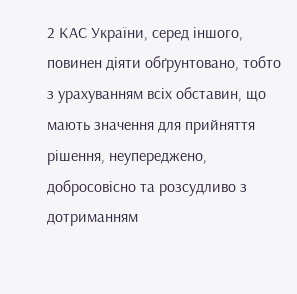2 КАС України, серед іншого, повинен діяти обґрунтовано, тобто з урахуванням всіх обставин, що мають значення для прийняття рішення, неупереджено, добросовісно та розсудливо з дотриманням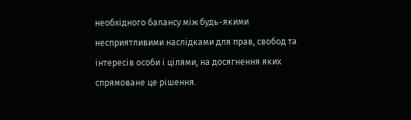необхідного балансу між будь-якими несприятливими наслідками для прав, свобод та інтересів особи і цілями, на досягнення яких спрямоване це рішення.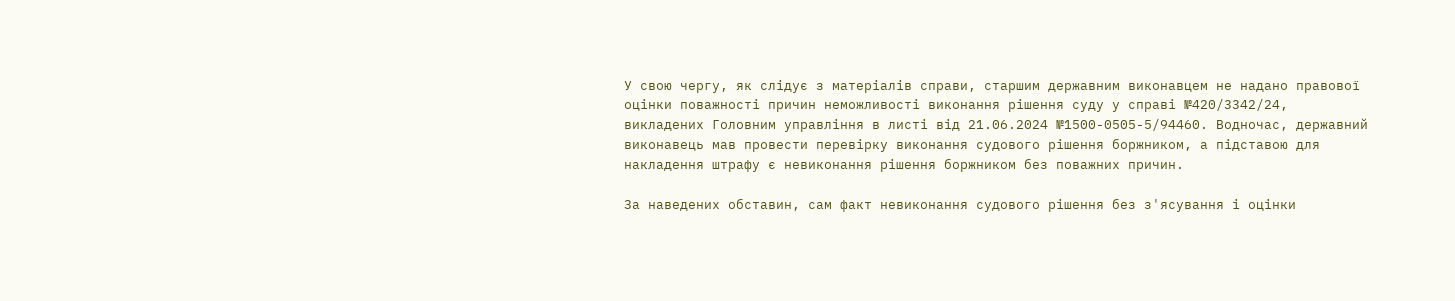У свою чергу, як слідує з матеріалів справи, старшим державним виконавцем не надано правової оцінки поважності причин неможливості виконання рішення суду у справі №420/3342/24, викладених Головним управління в листі від 21.06.2024 №1500-0505-5/94460. Водночас, державний виконавець мав провести перевірку виконання судового рішення боржником, а підставою для накладення штрафу є невиконання рішення боржником без поважних причин.

За наведених обставин, сам факт невиконання судового рішення без з'ясування і оцінки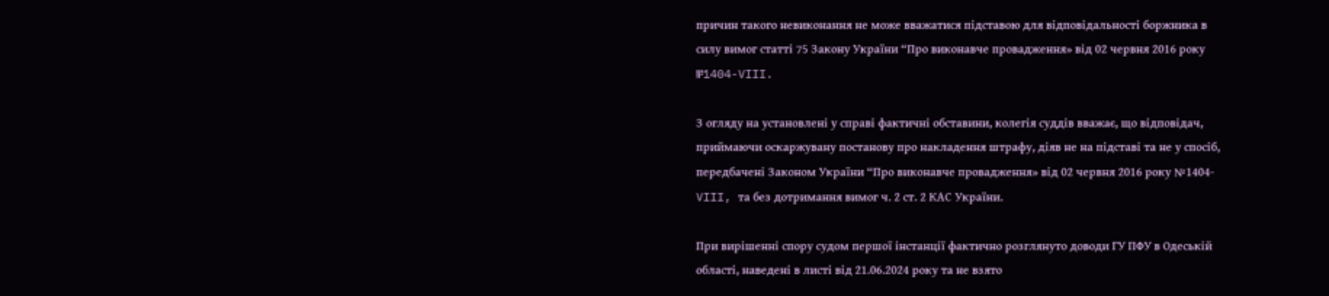причин такого невиконання не може вважатися підставою для відповідальності боржника в силу вимог статті 75 Закону України “Про виконавче провадження» від 02 червня 2016 року №1404-VIII.

З огляду на установлені у справі фактичні обставини, колегія суддів вважає, що відповідач, приймаючи оскаржувану постанову про накладення штрафу, діяв не на підставі та не у спосіб, передбачені Законом України “Про виконавче провадження» від 02 червня 2016 року №1404-VIII, та без дотримання вимог ч. 2 ст. 2 КАС України.

При вирішенні спору судом першої інстанції фактично розглянуто доводи ГУ ПФУ в Одеській області, наведені в листі від 21.06.2024 року та не взято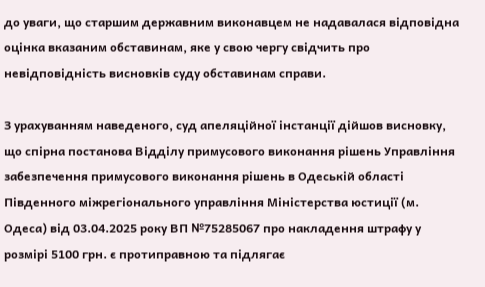до уваги, що старшим державним виконавцем не надавалася відповідна оцінка вказаним обставинам, яке у свою чергу свідчить про невідповідність висновків суду обставинам справи.

З урахуванням наведеного, суд апеляційної інстанції дійшов висновку, що спірна постанова Відділу примусового виконання рішень Управління забезпечення примусового виконання рішень в Одеській області Південного міжрегіонального управління Міністерства юстиції (м. Одеса) від 03.04.2025 року ВП №75285067 про накладення штрафу у розмірі 5100 грн. є протиправною та підлягає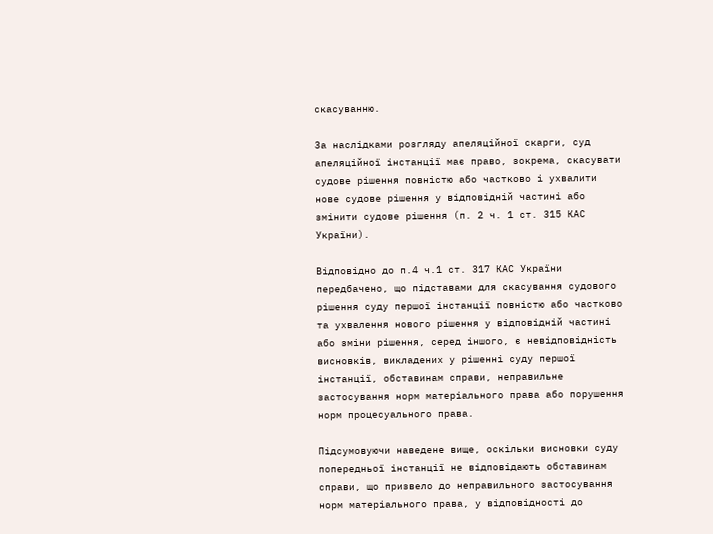скасуванню.

За наслідками розгляду апеляційної скарги, суд апеляційної інстанції має право, зокрема, скасувати судове рішення повністю або частково і ухвалити нове судове рішення у відповідній частині або змінити судове рішення (п. 2 ч. 1 ст. 315 КАС України).

Відповідно до п.4 ч.1 ст. 317 КАС України передбачено, що підставами для скасування судового рішення суду першої інстанції повністю або частково та ухвалення нового рішення у відповідній частині або зміни рішення, серед іншого, є невідповідність висновків, викладених у рішенні суду першої інстанції, обставинам справи, неправильне застосування норм матеріального права або порушення норм процесуального права.

Підсумовуючи наведене вище, оскільки висновки суду попередньої інстанції не відповідають обставинам справи, що призвело до неправильного застосування норм матеріального права, у відповідності до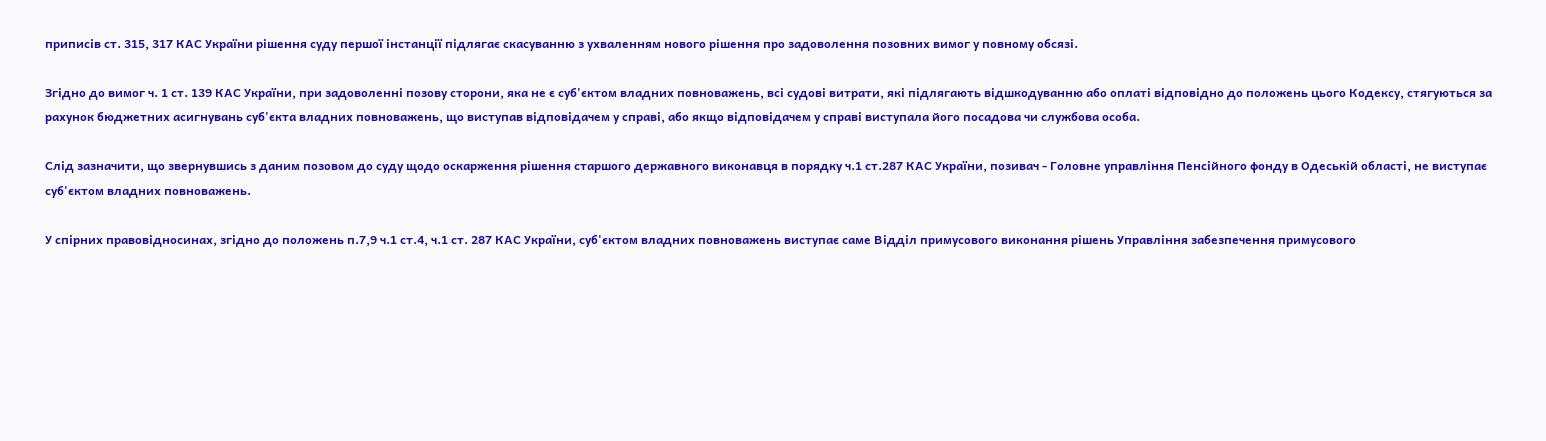приписів ст. 315, 317 КАС України рішення суду першої інстанції підлягає скасуванню з ухваленням нового рішення про задоволення позовних вимог у повному обсязі.

Згідно до вимог ч. 1 ст. 139 КАС України, при задоволенні позову сторони, яка не є суб'єктом владних повноважень, всі судові витрати, які підлягають відшкодуванню або оплаті відповідно до положень цього Кодексу, стягуються за рахунок бюджетних асигнувань суб'єкта владних повноважень, що виступав відповідачем у справі, або якщо відповідачем у справі виступала його посадова чи службова особа.

Слід зазначити, що звернувшись з даним позовом до суду щодо оскарження рішення старшого державного виконавця в порядку ч.1 ст.287 КАС України, позивач - Головне управління Пенсійного фонду в Одеській області, не виступає суб'єктом владних повноважень.

У спірних правовідносинах, згідно до положень п.7,9 ч.1 ст.4, ч.1 ст. 287 КАС України, суб'єктом владних повноважень виступає саме Відділ примусового виконання рішень Управління забезпечення примусового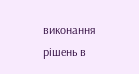виконання рішень в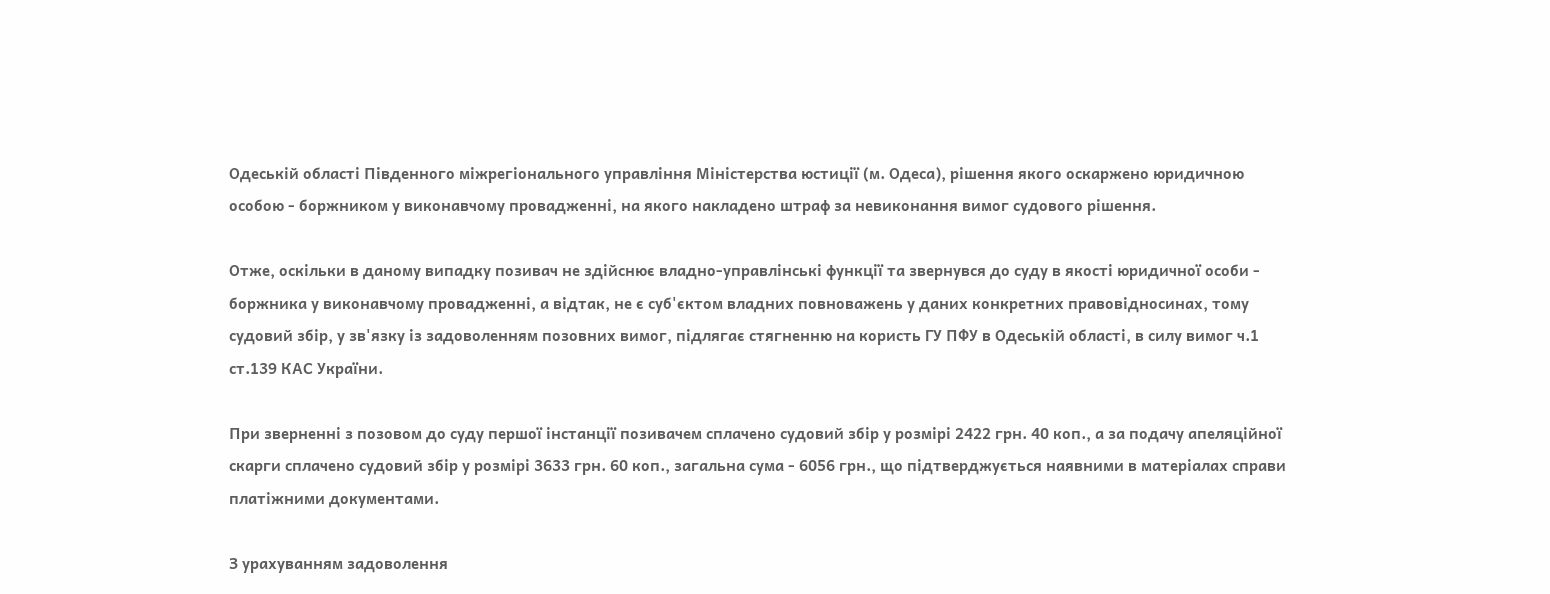Одеській області Південного міжрегіонального управління Міністерства юстиції (м. Одеса), рішення якого оскаржено юридичною особою - боржником у виконавчому провадженні, на якого накладено штраф за невиконання вимог судового рішення.

Отже, оскільки в даному випадку позивач не здійснює владно-управлінські функції та звернувся до суду в якості юридичної особи - боржника у виконавчому провадженні, а відтак, не є суб'єктом владних повноважень у даних конкретних правовідносинах, тому судовий збір, у зв'язку із задоволенням позовних вимог, підлягає стягненню на користь ГУ ПФУ в Одеській області, в силу вимог ч.1 ст.139 КАС України.

При зверненні з позовом до суду першої інстанції позивачем сплачено судовий збір у розмірі 2422 грн. 40 коп., а за подачу апеляційної скарги сплачено судовий збір у розмірі 3633 грн. 60 коп., загальна сума - 6056 грн., що підтверджується наявними в матеріалах справи платіжними документами.

З урахуванням задоволення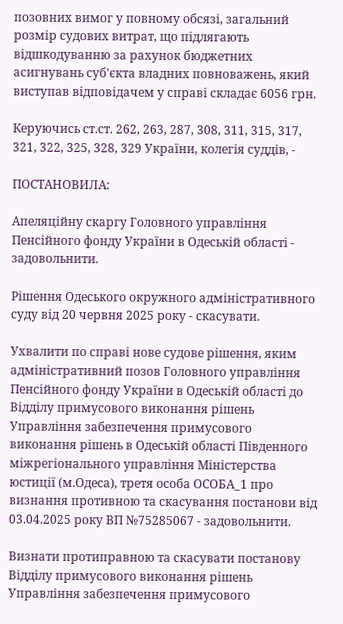позовних вимог у повному обсязі, загальний розмір судових витрат, що підлягають відшкодуванню за рахунок бюджетних асигнувань суб'єкта владних повноважень, який виступав відповідачем у справі складає 6056 грн.

Керуючись ст.ст. 262, 263, 287, 308, 311, 315, 317, 321, 322, 325, 328, 329 України, колегія суддів, -

ПОСТАНОВИЛА:

Апеляційну скаргу Головного управління Пенсійного фонду України в Одеській області - задовольнити.

Рішення Одеського окружного адміністративного суду від 20 червня 2025 року - скасувати.

Ухвалити по справі нове судове рішення, яким адміністративний позов Головного управління Пенсійного фонду України в Одеській області до Відділу примусового виконання рішень Управління забезпечення примусового виконання рішень в Одеській області Південного міжрегіонального управління Міністерства юстиції (м.Одеса), третя особа ОСОБА_1 про визнання противною та скасування постанови від 03.04.2025 року ВП №75285067 - задовольнити.

Визнати протиправною та скасувати постанову Відділу примусового виконання рішень Управління забезпечення примусового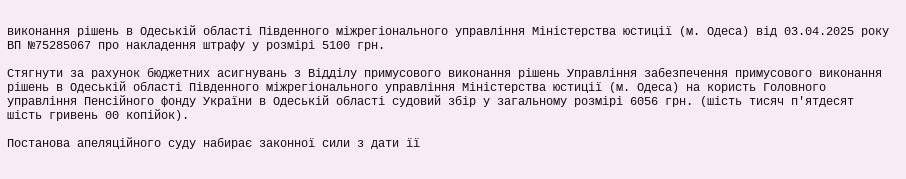виконання рішень в Одеській області Південного міжрегіонального управління Міністерства юстиції (м. Одеса) від 03.04.2025 року ВП №75285067 про накладення штрафу у розмірі 5100 грн.

Стягнути за рахунок бюджетних асигнувань з Відділу примусового виконання рішень Управління забезпечення примусового виконання рішень в Одеській області Південного міжрегіонального управління Міністерства юстиції (м. Одеса) на користь Головного управління Пенсійного фонду України в Одеській області судовий збір у загальному розмірі 6056 грн. (шість тисяч п'ятдесят шість гривень 00 копійок).

Постанова апеляційного суду набирає законної сили з дати її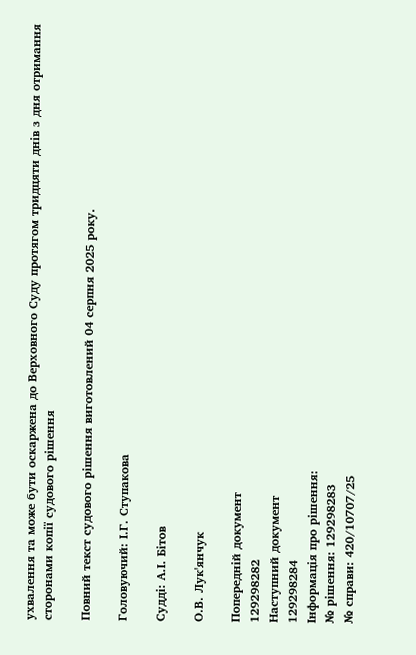ухвалення та може бути оскаржена до Верховного Суду протягом тридцяти днів з дня отримання сторонами копії судового рішення

Повний текст судового рішення виготовлений 04 серпня 2025 року.

Головуючий: І.Г. Ступакова

Судді: А.І. Бітов

О.В. Лук'янчук

Попередній документ
129298282
Наступний документ
129298284
Інформація про рішення:
№ рішення: 129298283
№ справи: 420/10707/25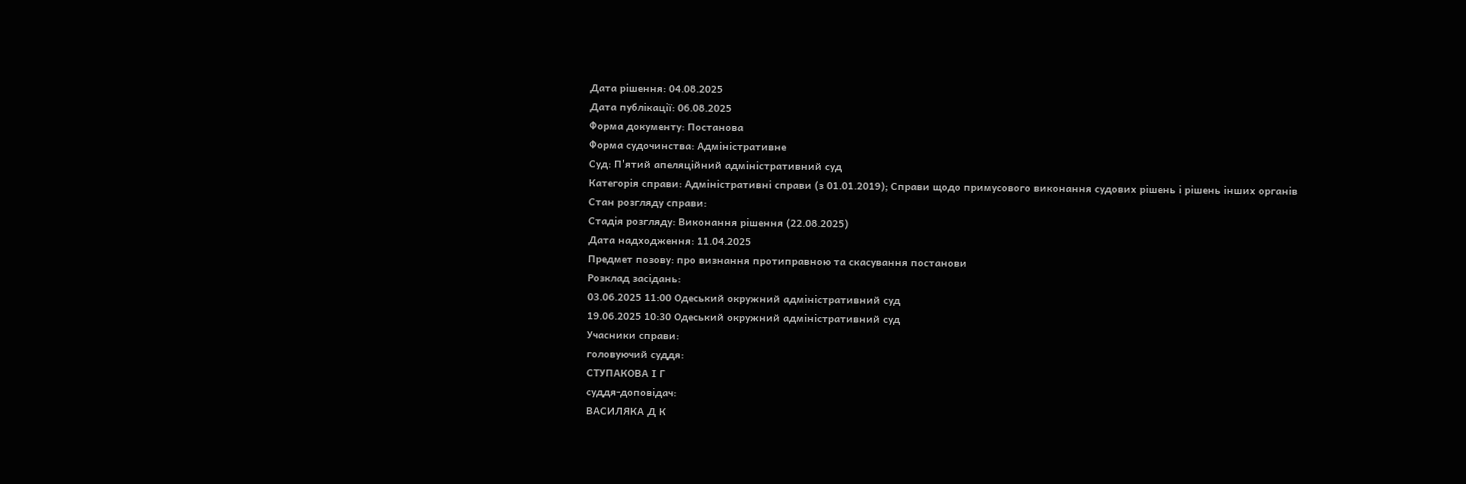Дата рішення: 04.08.2025
Дата публікації: 06.08.2025
Форма документу: Постанова
Форма судочинства: Адміністративне
Суд: П'ятий апеляційний адміністративний суд
Категорія справи: Адміністративні справи (з 01.01.2019); Справи щодо примусового виконання судових рішень і рішень інших органів
Стан розгляду справи:
Стадія розгляду: Виконання рішення (22.08.2025)
Дата надходження: 11.04.2025
Предмет позову: про визнання протиправною та скасування постанови
Розклад засідань:
03.06.2025 11:00 Одеський окружний адміністративний суд
19.06.2025 10:30 Одеський окружний адміністративний суд
Учасники справи:
головуючий суддя:
СТУПАКОВА І Г
суддя-доповідач:
ВАСИЛЯКА Д К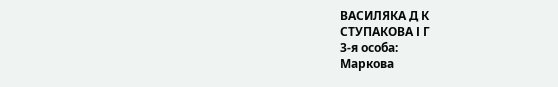ВАСИЛЯКА Д К
СТУПАКОВА І Г
3-я особа:
Маркова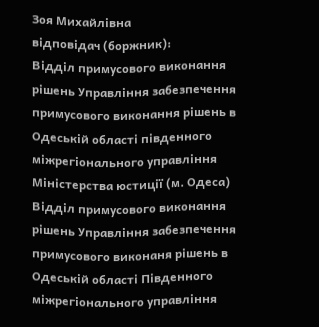Зоя Михайлівна
відповідач (боржник):
Відділ примусового виконання рішень Управління забезпечення примусового виконання рішень в Одеській області південного міжрегіонального управління Міністерства юстиції (м. Одеса)
Відділ примусового виконання рішень Управління забезпечення примусового виконаня рішень в Одеській області Південного міжрегіонального управління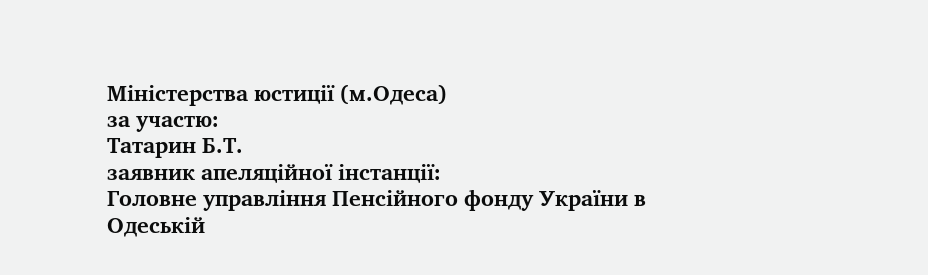Міністерства юстиції (м.Одеса)
за участю:
Татарин Б.Т.
заявник апеляційної інстанції:
Головне управління Пенсійного фонду України в Одеській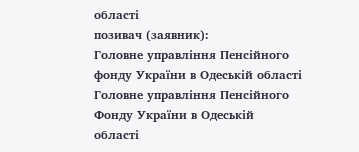області
позивач (заявник):
Головне управління Пенсійного фонду України в Одеській області
Головне управління Пенсійного Фонду України в Одеській області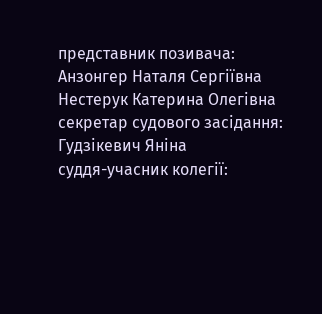представник позивача:
Анзонгер Наталя Сергіївна
Нестерук Катерина Олегівна
секретар судового засідання:
Гудзікевич Яніна
суддя-учасник колегії: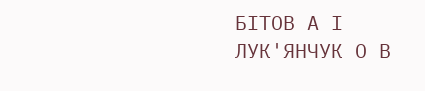БІТОВ А І
ЛУК'ЯНЧУК О В